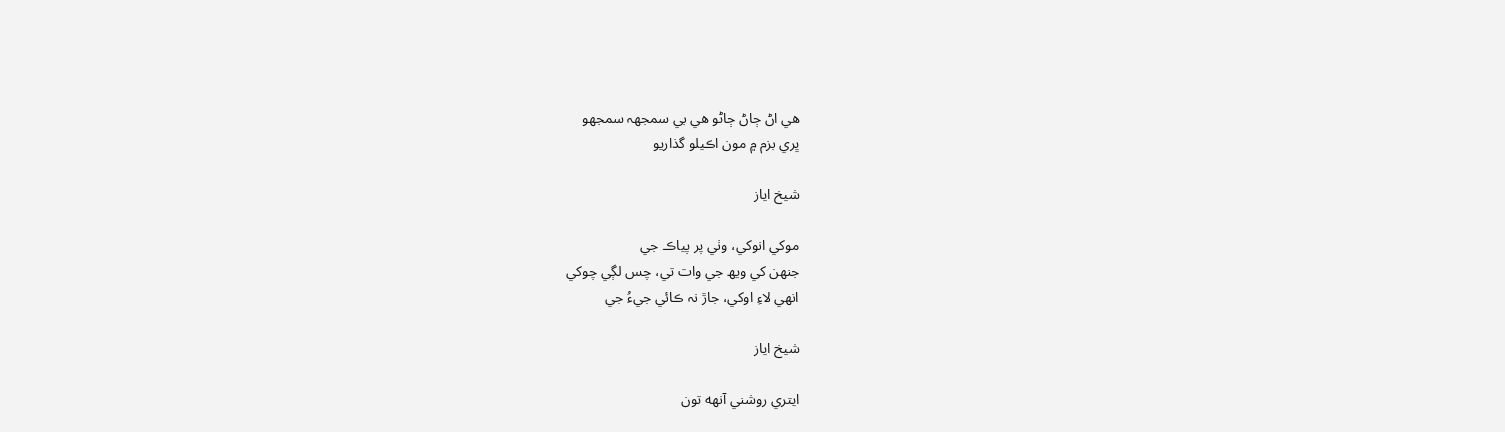ھي اڻ ڄاڻ ڄاڻو ھي بي سمجھہ سمجھو
ڀري بزم ۾ مون اڪيلو گذاريو

شيخ اياز

موکي انوکي، وٺي پر پياڪ جي
جنھن کي ويھ جي وات تي، چس لڳي چوکي
انھي لاءِ اوکي، جاڙ نہ ڪائي جيءُ جي

شيخ اياز

ايتري روشني آنهه تون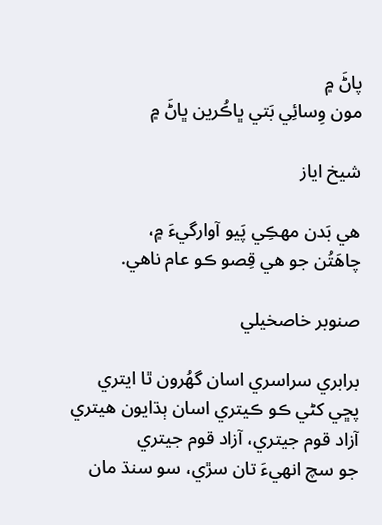پاڻَ ۾
مون وِسائِي بَتي ڀاڪُرين ڀاڻَ ۾

شيخ اياز

هي بَدن مھڪِي پَيو آوارگيءَ ۾،
چاهَتُن جو هي قِصو ڪو عام ناهي.

صنوبر خاصخيلي

برابري سراسري اسان گھُرون ٿا ايتري
پڇي کڻي ڪو ڪيتري اسان ٻڌايون ھيتري
آزاد قوم جيتري، آزاد قوم جيتري
جو سچ انھيءَ تان سڙي، سو سنڌ مان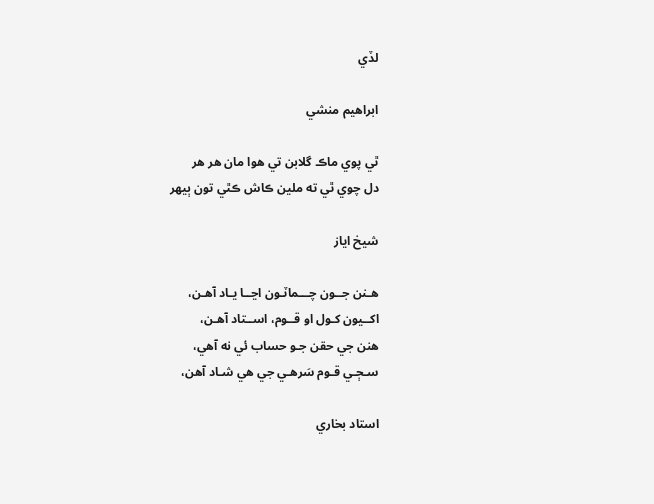لڏي

ابراھيم منشي

ٿي پوي ماڪ گلابن تي هوا مان هر هر
دل چوي ٿي ته ملين ڪاش ڪٿي تون ٻيهر

شيخ اياز

هـنن جــون چـــماٽـون اڃــا يـاد آهـن،
اکــيون کـول او قــوم، اســتاد آهـن،
هنن جي حقن جـو حساب ئي نه آهي،
سـڄـي قـوم سَرهـي جي هي شـاد آهن،

استاد بخاري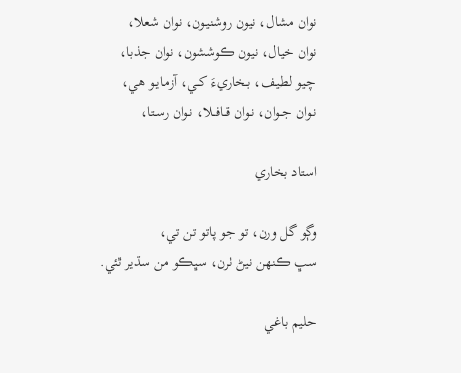نوان مشال، نيون روشنيـون، نوان شعلا،
نوان خيال، نيون ڪوششون، نوان جذبا،
چـيو لطيـف، بـخاريءَ کــي، آزمـايـو هي،
نـوان جــوان، نـوان قــافــلا، نـوان رسـتا،

استاد بخاري

وڳو گل ورن، تو جو پاتو تن تي،
سڀ ڪنهن نيڻ ٺرن، سڀڪو من سڌير ٿئي.

حليم باغي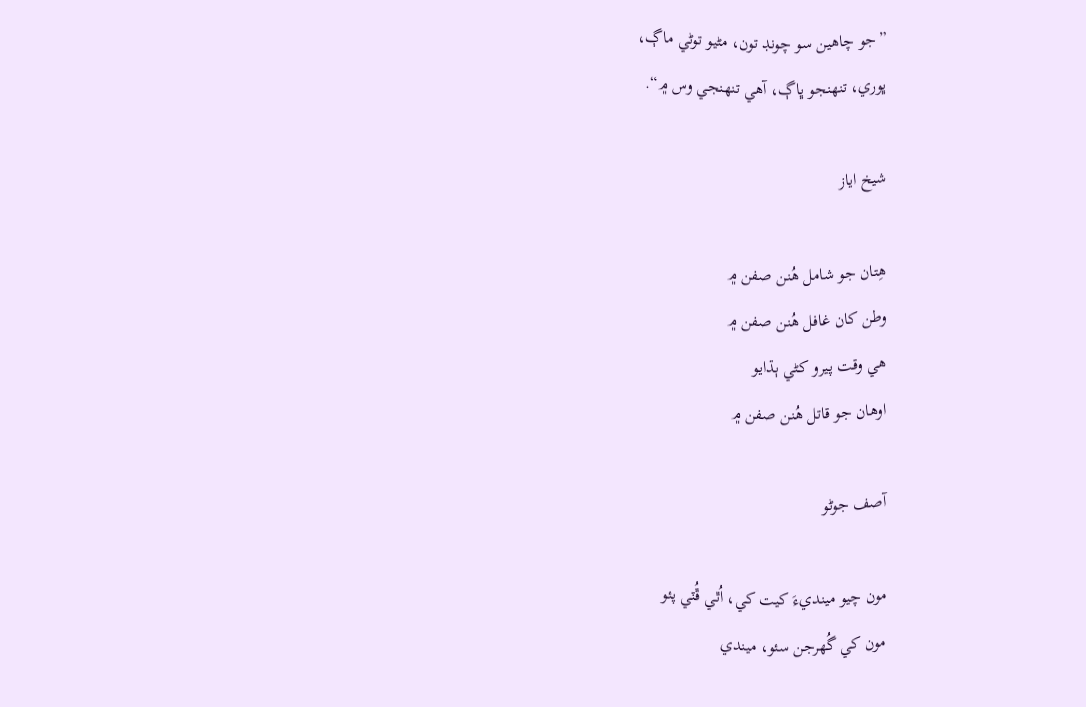”جو چاھين سو چونڊ تون، مڻيو توڻي ماڳ،
ڀوري، تنهنجو ڀاڳ، آھي تنھنجي وس ۾“.

شيخ اياز

هِتان جو شامل هُنن صفن ۾
وطن کان غافل هُنن صفن ۾
هي وقت پيرو کڻي ٻڌايو
اوهان جو قاتل هُنن صفن ۾

آصف جوڻو

مون چيو مينديءَ کيت کي، اُٿي ڦُٽي پئو
مون کي گُهرجن سئو، ميندي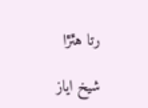رتا هٿڙا

شيخ اياز